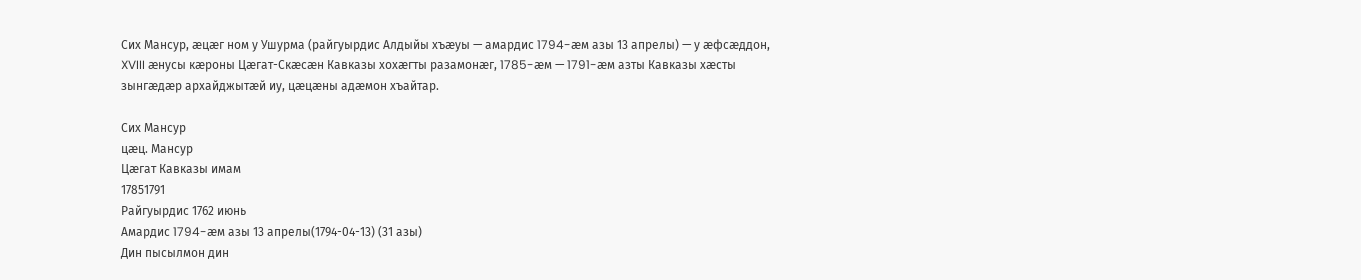Сих Мансур, æцæг ном у Ушурма (райгуырдис Алдыйы хъæуы — амардис 1794-æм азы 13 апрелы) — у æфсæддон, XVIII æнусы кæроны Цæгат-Скæсæн Кавказы хохæгты разамонæг, 1785-æм — 1791-æм азты Кавказы хæсты зынгæдæр архайджытæй иу, цæцæны адæмон хъайтар.

Сих Мансур
цæц. Мансур
Цæгат Кавказы имам
17851791
Райгуырдис 1762 июнь
Амардис 1794-æм азы 13 апрелы(1794-04-13) (31 азы)
Дин пысылмон дин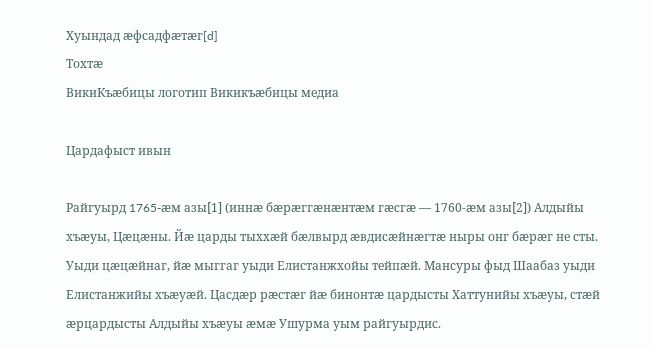Хуындад æфсадфæтæг[d]
Тохтæ
ВикиКъæбицы логотип Викикъæбицы медиа

Цардафыст ивын

Райгуырд 1765-æм азы[1] (иннæ бæрæггæнæнтæм гæсгæ — 1760-æм азы[2]) Алдыйы хъæуы, Цæцæны. Йæ царды тыххæй бæлвырд æвдисæйнæгтæ ныры онг бæрæг не сты. Уыди цæцæйнаг, йæ мыггаг уыди Елистанжхойы тейпæй. Мансуры фыд Шаабаз уыди Елистанжийы хъæуæй. Цасдæр рæстæг йæ бинонтæ цардысты Хаттунийы хъæуы, стæй æрцардысты Алдыйы хъæуы æмæ Ушурма уым райгуырдис.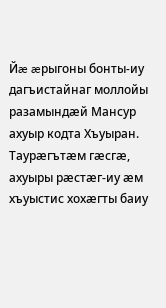Йæ æрыгоны бонты-иу дагъистайнаг моллойы разамындæй Мансур ахуыр кодта Хъуыран. Таурæгътæм гæсгæ, ахуыры рæстæг-иу æм хъуыстис хохæгты баиу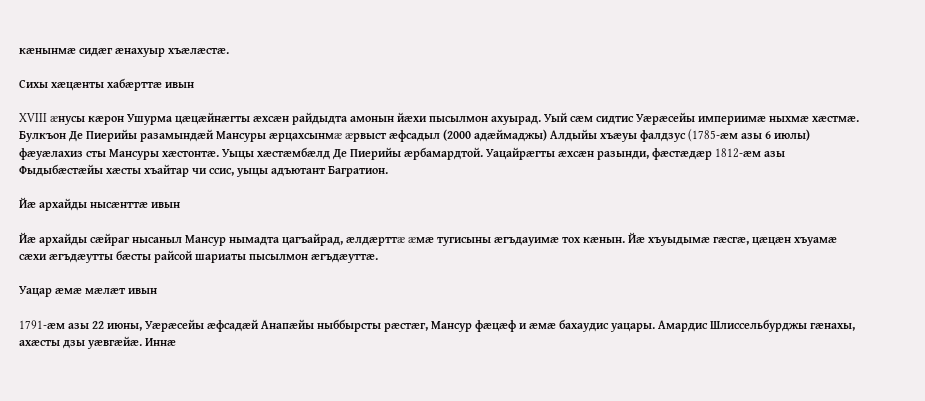кæнынмæ сидæг æнахуыр хъæлæстæ.

Сихы хæцæнты хабæрттæ ивын

XVIII æнусы кæрон Ушурма цæцæйнæгты æхсæн райдыдта амонын йæхи пысылмон ахуырад. Уый сæм сидтис Уæрæсейы империимæ ныхмæ хæстмæ. Булкъон Де Пиерийы разамындæй Мансуры æрцахсынмæ æрвыст æфсадыл (2000 адæймаджы) Алдыйы хъæуы фалдзус (1785-æм азы 6 июлы) фæуæлахиз сты Мансуры хæстонтæ. Уыцы хæстæмбæлд Де Пиерийы æрбамардтой. Уацайрæгты æхсæн разынди, фæстæдæр 1812-æм азы Фыдыбæстæйы хæсты хъайтар чи ссис, уыцы адъютант Багратион.

Йæ архайды нысæнттæ ивын

Йæ архайды сæйраг нысаныл Мансур нымадта цагъайрад, æлдæрттæ æмæ тугисыны æгъдауимæ тох кæнын. Йæ хъуыдымæ гæсгæ, цæцæн хъуамæ сæхи æгъдæутты бæсты райсой шариаты пысылмон æгъдæуттæ.

Уацар æмæ мæлæт ивын

1791-æм азы 22 июны, Уæрæсейы æфсадæй Анапæйы ныббырсты рæстæг, Мансур фæцæф и æмæ бахаудис уацары. Амардис Шлиссельбурджы гæнахы, ахæсты дзы уæвгæйæ. Иннæ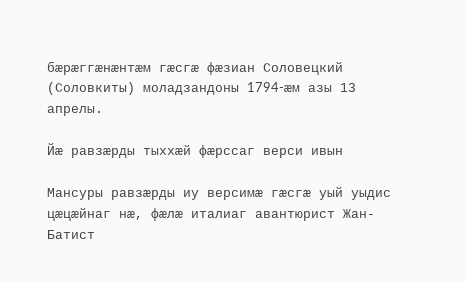бæрæггæнæнтæм гæсгæ фæзиан Соловецкий (Соловкиты) моладзандоны 1794-æм азы 13 апрелы.

Йæ равзæрды тыххæй фæрссаг верси ивын

Мансуры равзæрды иу версимæ гæсгæ уый уыдис цæцæйнаг нæ, фæлæ италиаг авантюрист Жан-Батист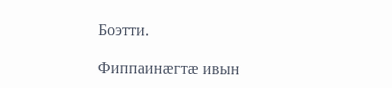Боэтти.

Фиппаинæгтæ ивын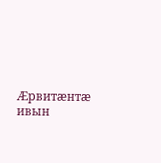Æрвитæнтæ ивын